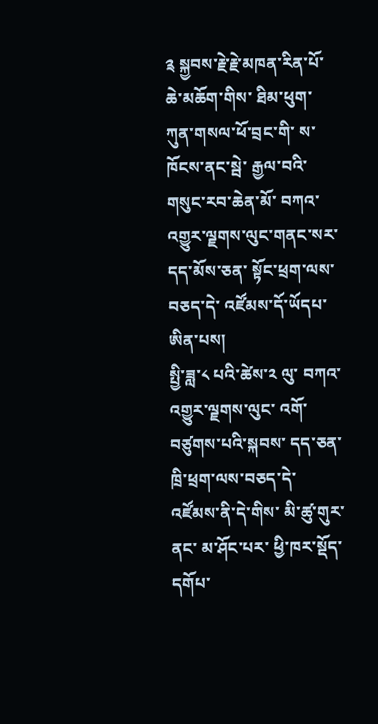༉ སྐྱབས་རྗེ་རྗེ་མཁན་རིན་པོ་ཆེ་མཆོག་གིས་ ཐིམ་ཕུག་ ཀུན་གསལ་ཕོ་བྲང་གི་ ས་ཁོངས་ནང་སྦེ་ རྒྱལ་བའི་གསུང་རབ་ཆེན་མོ་ བཀའ་འགྱུར་ལྗགས་ལུང་གནང་སར་ དད་མོས་ཅན་ སྟོང་ཕྲག་ལས་བཅད་དེ་ འཛོམས་དོ་ཡོདཔ་ཨིན་པས།
སྤྱི་ཟླ་༨ པའི་ཚེས་༢ ལུ་ བཀའ་འགྱུར་ལྗགས་ལུང་ འགོ་བཙུགས་པའི་སྐབས་ དད་ཅན་ཁྲི་ཕྲག་ལས་བཅད་དེ་ འཛོམས་ནི་དེ་གིས་ མི་ཚུ་གུར་ནང་ མ་ཤོང་པར་ ཕྱི་ཁར་སྡོད་དགོཔ་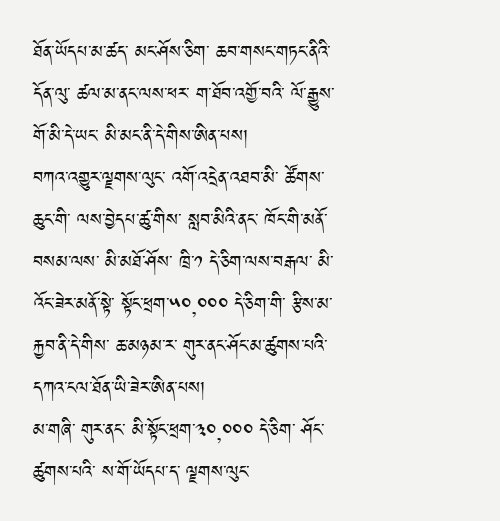ཐོན་ཡོདཔ་མ་ཚད་ མང་ཤོས་ཅིག་ ཆབ་གསང་གཏང་ནིའི་དོན་ལུ་ ཚལ་མ་ནང་ལས་ཕར་ ག་ཐོབ་འགྱོ་བའི་ ལོ་རྒྱུས་གོ་མི་དེ་ཡང་ མི་མང་ནི་དེ་གིས་ཨིན་པས།
བཀའ་འགྱུར་ལྗགས་ལུང་ འགོ་འདྲེན་འཐབ་མི་ ཚོགས་ཆུང་གི་ ལས་བྱེདཔ་ཚུ་གིས་ སླབ་མིའི་ནང་ ཁོང་གི་མནོ་བསམ་ལས་ མི་མཐོ་ཤོས་ ཁྲི་༡ དེ་ཅིག་ལས་བརྒལ་ མི་འོང་ཟེར་མནོ་སྟེ་ སྟོང་ཕྲག་༥༠,༠༠༠ དེ་ཅིག་གི་ རྩིས་མ་རྐྱབ་ནི་དེ་གིས་ ཆ་མཉམ་ར་ གུར་ནང་ཤོང་མ་ཚུགས་པའི་ དཀའ་ངལ་ཐོན་ཡི་ཟེར་ཨིན་པས།
མ་གཞི་ གུར་ནང་ མི་སྟོང་ཕྲག་༣༠,༠༠༠ དེ་ཅིག་ ཤོང་ཚུགས་པའི་ ས་གོ་ཡོདཔ་ད་ ལྗགས་ལུང་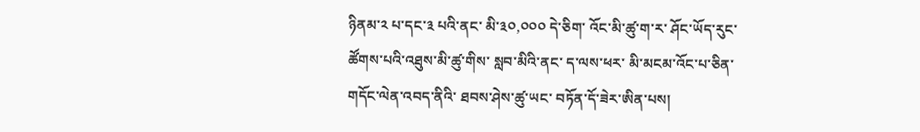ཉིནམ་༢ པ་དང་༣ པའི་ནང་ མི་༣༠,༠༠༠ དེ་ཅིག་ འོང་མི་ཚུ་ག་ར་ ཤོང་ཡོད་རུང་ ཚོགས་པའི་འཐུས་མི་ཚུ་གིས་ སླབ་མིའི་ནང་ ད་ལས་ཕར་ མི་མངམ་འོང་པ་ཅིན་ གདོང་ལེན་འབད་ནིའི་ ཐབས་ཤེས་ཚུ་ཡང་ བཏོན་དོ་ཟེར་ཨིན་པས།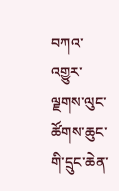བཀའ་འགྱུར་ལྗགས་ལུང་ཚོགས་ཆུང་གི་དྲུང་ཆེན་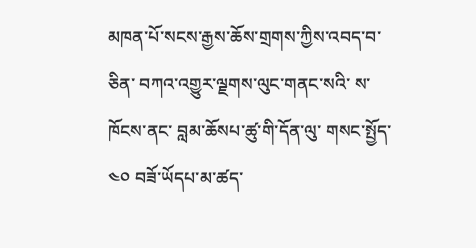མཁན་པོ་སངས་རྒྱས་ཆོས་གྲགས་ཀྱིས་འབད་བ་ཅིན་ བཀའ་འགྱུར་ལྗགས་ལུང་གནང་སའི་ ས་ཁོངས་ནང་ བླམ་ཆོསཔ་ཚུ་གི་དོན་ལུ་ གསང་སྤྱོད་༤༠ བཟོ་ཡོདཔ་མ་ཚད་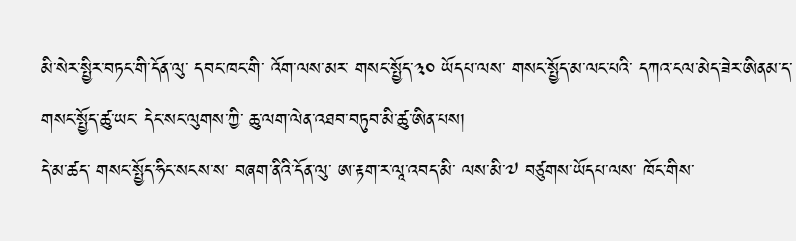མི་སེར་སྤྱིར་བཏང་གི་དོན་ལུ་ དབང་ཁང་གི་ འོག་ལས་མར་ གསང་སྤྱོད་༣༠ ཡོདཔ་ལས་ གསང་སྤྱོད་མ་ལང་པའི་ དཀའ་ངལ་མེད་ཟེར་ཨིནམ་ད་ གསང་སྤྱོད་ཚུ་ཡང་ དེང་སང་ལུགས་ཀྱི་ ཆུ་ལག་ལེན་འཐབ་བཏུབ་མི་ཚུ་ཨིན་པས།
དེ་མ་ཚད་ གསང་སྤྱོད་ཧིང་སངས་ས་ བཞག་ནིའི་དོན་ལུ་ ཨ་རྟག་ར་ལཱ་འབད་མི་ ལས་མི་༧ བཙུགས་ཡོདཔ་ལས་ ཁོང་གིས་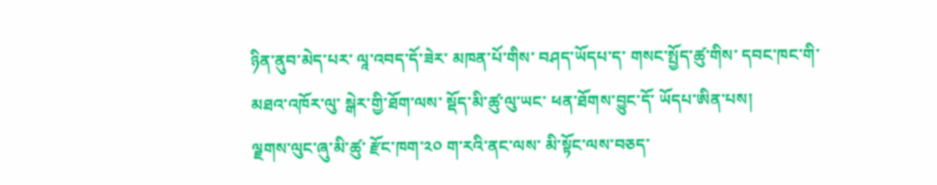ཉིན་ནུབ་མེད་པར་ ལཱ་འབད་དོ་ཟེར་ མཁན་པོ་གིས་ བཤད་ཡོདཔ་ད་ གསང་སྤྱོད་ཚུ་གིས་ དབང་ཁང་གི་ མཐའ་འཁོར་ལུ་ སྒེར་གྱི་ཐོག་ལས་ སྡོད་མི་ཚུ་ལུ་ཡང་ ཕན་ཐོགས་བྱུང་དོ་ ཡོདཔ་ཨིན་པས།
ལྗགས་ལུང་ཞུ་མི་ཚུ་ རྫོང་ཁག་༢༠ ག་རའི་ནང་ལས་ མི་སྟོང་ལས་བཅད་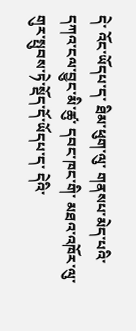དེ་ འོང་ཡོདཔ་ད་ ཐིམ་ཕུག་ལུ་ གནསཔ་མེད་པའི་ དཀའ་ངལ་བྱུང་མི་ཚུ་ དབང་ཁང་གི་ མཐའ་འཁོར་ལུ་ གུར་སྤུབས་ཏེ་སྡོད་དོ་ཡོདཔ་ད་ དེའི་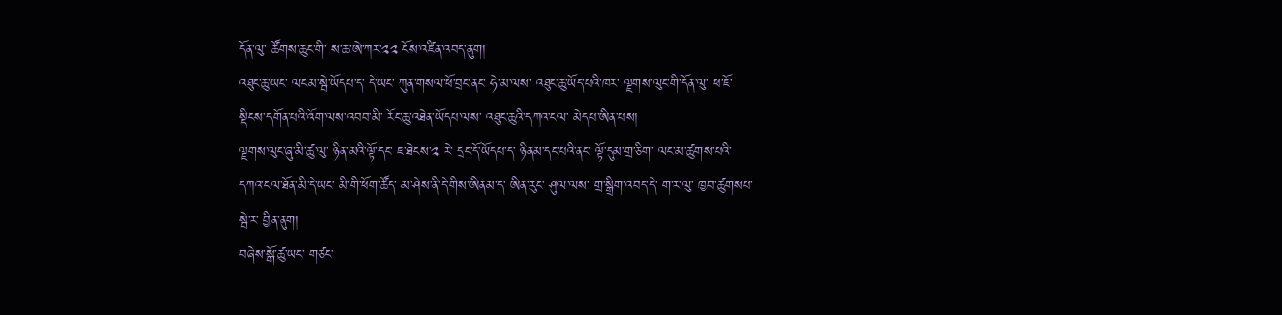དོན་ལུ་ ཚོགས་ཆུང་གི་ ས་ཆ་ཨེ་ཀར་༢༢ ངོས་འཛིན་འབད་ནུག།
འཐུང་ཆུ་ཡང་ ལངམ་སྦེ་ཡོདཔ་ད་ དེ་ཡང་ ཀུན་གསལ་ཕོ་བྲང་ནང་ ཧེ་མ་ལས་ འཐུང་ཆུ་ཡོད་པའི་ཁར་ ལྗགས་ལུང་གི་དོན་ལུ་ ཕ་ཇོ་སྡིངས་དགོན་པའི་འོག་ལས་འབབ་མི་ རོང་ཆུ་འཐེན་ཡོདཔ་ལས་ འཐུང་ཆུའི་དཀའ་ངལ་ མེདཔ་ཨིན་པས།
ལྗགས་ལུང་ཞུ་མི་ཚུ་ལུ་ ཉིན་མའི་ལྟོ་དང་ ཇ་ཐེངས་༢ རེ་ དྲང་དོ་ཡོདཔ་ད་ ཉིནམ་དང་པའི་ནང་ ལྟོ་དུམ་གྲ་ཅིག་ ལང་མ་ཚུགས་པའི་ དཀའ་ངལ་ཐོན་མི་དེ་ཡང་ མི་གི་ཕོག་ཚོད་ མ་ཤེས་ནི་དེ་གིས་ཨིནམ་ད་ ཨིན་རུང་ ཤུལ་ལས་ གྲ་སྒྲིག་འབད་དེ་ ག་ར་ལུ་ ཁྱབ་ཚུགསཔ་སྦེ་ར་ བྱིན་ནུག།
བཞེས་སྒོ་ཚུ་ཡང་ གཙང་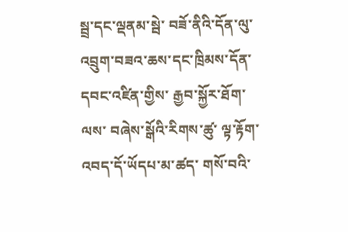སྦྲ་དང་ལྡནམ་སྦེ་ བཟོ་ནིའི་དོན་ལུ་ འབྲུག་བཟའ་ཆས་དང་ཁྲིམས་དོན་དབང་འཛིན་གྱིས་ རྒྱབ་སྐྱོར་ཐོག་ལས་ བཞེས་སྒོའི་རིགས་ཚུ་ ལྟ་རྟོག་འབད་དོ་ཡོདཔ་མ་ཚད་ གསོ་བའི་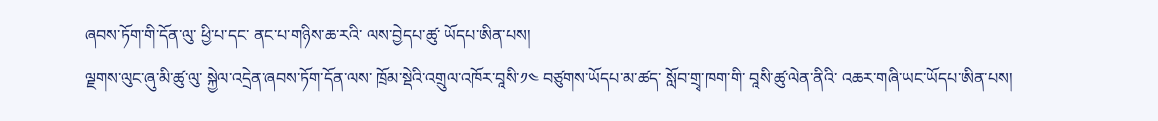ཞབས་ཏོག་གི་དོན་ལུ་ ཕྱི་པ་དང་ ནང་པ་གཉིས་ཆ་རའི་ ལས་བྱེདཔ་ཚུ་ ཡོདཔ་ཨིན་པས།
ལྗགས་ལུང་ཞུ་མི་ཚུ་ལུ་ སྐྱེལ་འདྲེན་ཞབས་ཏོག་དོན་ལས་ ཁྲོམ་སྡེའི་འགྲུལ་འཁོར་བཱསི་༡༤ བཙུགས་ཡོདཔ་མ་ཚད་ སློབ་གྲྭ་ཁག་གི་ བཱསི་ཚུ་ལེན་ནིའི་ འཆར་གཞི་ཡང་ཡོདཔ་ཨིན་པས།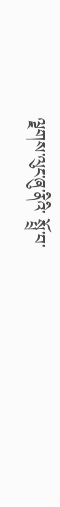ལྗགས་ལུང་ཞུ་ནིའི་ སྤྲོ་བ་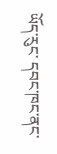ཡོད་རུང་ དབང་ཁང་ནང་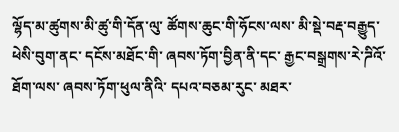ལྷོད་མ་ཚུགས་མི་ཚུ་གི་དོན་ལུ་ ཚོགས་ཆུང་གི་ཧོངས་ལས་ མི་སྡེ་བརྡ་བརྒྱུད་ ཕེསི་བུག་ནང་ དངོས་མཐོང་གི་ ཞབས་ཏོག་བྱིན་ནི་དང་ རྒྱང་བསྒྲགས་རེ་ཌིའོ་ཐོག་ལས་ ཞབས་ཏོག་ཕུལ་ནིའི་ དཔའ་བཅམ་རུང་ མཐར་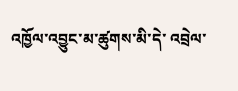འཁྱོལ་འབྱུང་མ་ཚུགས་མི་དེ་ འབྲེལ་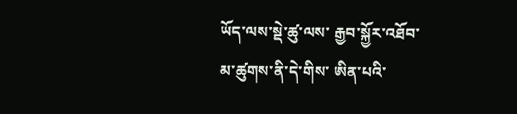ཡོད་ལས་སྡེ་ཚུ་ལས་ རྒྱབ་སྐྱོར་འཐོབ་མ་ཚུགས་ནི་དེ་གིས་ ཨིན་པའི་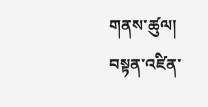གནས་ཚུལ།
བསྟན་འཛིན་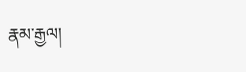རྣམ་རྒྱལ།